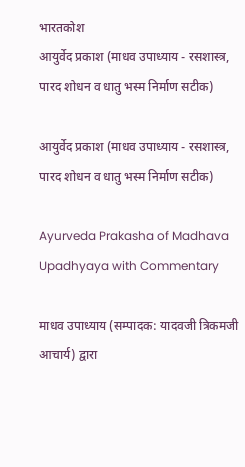भारतकोश
आयुर्वेद प्रकाश (माधव उपाध्याय - रसशास्त्र, पारद शोधन व धातु भस्म निर्माण सटीक)

आयुर्वेद प्रकाश (माधव उपाध्याय - रसशास्त्र, पारद शोधन व धातु भस्म निर्माण सटीक)

Ayurveda Prakasha of Madhava Upadhyaya with Commentary

माधव उपाध्याय (सम्पादक: यादवजी त्रिकमजी आचार्य) द्वारा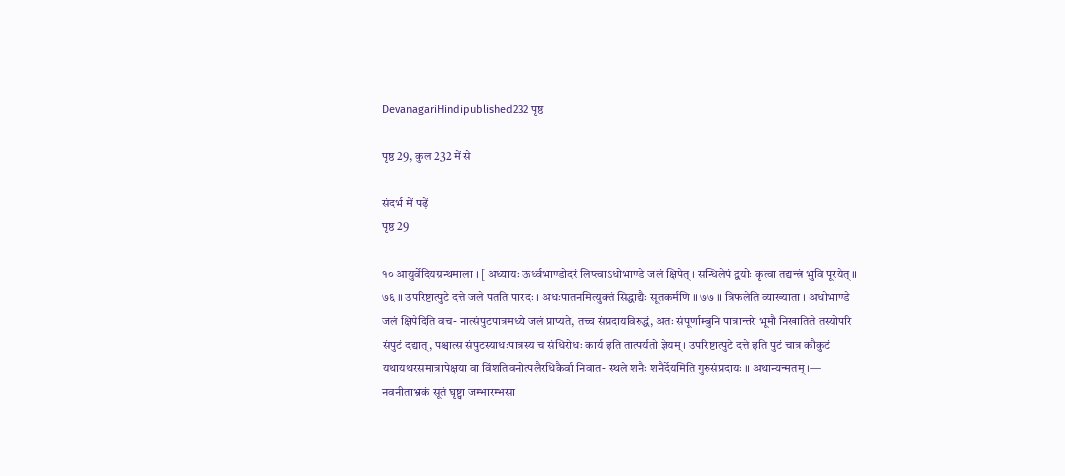DevanagariHindipublished232 पृष्ठ

पृष्ठ 29, कुल 232 में से

संदर्भ में पढ़ें
पृष्ठ 29

१० आयुर्वेदियग्रन्थमाला । [ अध्यायः ऊर्ध्वभाण्डोदरं लिप्त्वाऽधोभाण्डे जलं क्षिपेत् । सन्धिलेपं द्वयोः कृत्वा तद्यन्त्रं भुवि पूरयेत् ॥ ७६ ॥ उपरिष्टात्पुटे दत्ते जले पतति पारदः । अधःपातनमित्युक्तं सिद्धाद्यैः सूतकर्मणि ॥ ७७ ॥ त्रिफलेति व्याख्याता । अधोभाण्डे जलं क्षिपेदिति वच- नात्संपुटपात्रमध्ये जलं प्राप्यते, तच्च संप्रदायविरुद्धं, अतः संपूर्णाम्बुनि पात्रान्तरे भूमौ निखातिते तस्योपरि संपुटं दद्यात्, पश्चात्स संपुटस्याधःपात्रस्य च संधिरोधः कार्य इति तात्पर्यतो ज्ञेयम् । उपरिष्टात्पुटे दत्ते इति पुटं चात्र कौकुटं यथायथरसमात्रापेक्षया वा विंशतिवनोत्पलैरधिकैर्वा निवात- स्थले शनैः शनैर्देयमिति गुरुसंप्रदायः ॥ अथान्यन्मतम् ।— नवनीताभ्रकं सूतं घृष्ट्वा जम्भारम्भसा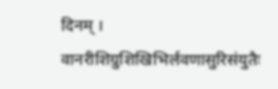दिनम् । वानरीशिग्रुशिखिभिर्लवणासुरिसंयुतैः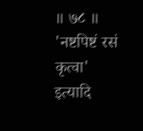॥ ७८ ॥ 'नष्टपिष्टं रसं कृत्वा' इत्यादि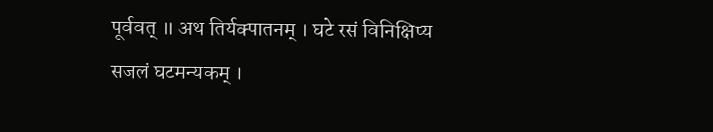पूर्ववत् ॥ अथ तिर्यक्पातनम् । घटे रसं विनिक्षिप्य सजलं घटमन्यकम् ।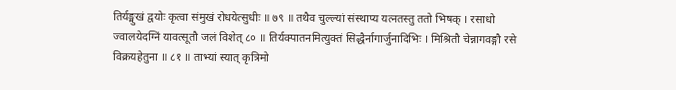तिर्यङ्मुखं द्वयोः कृत्वा संमुखं रोधयेत्सुधीः ॥ ७९ ॥ तथैव चुल्ल्यां संस्थाप्य यत्नतस्तु ततो भिषक् । रसाधो ज्वालयेदग्निं यावत्सूतौ जलं विशेत् ८० ॥ तिर्यक्पातनमित्युक्तं सिद्धैर्नागार्जुनादिभिः । मिश्रितौ चेन्नागवङ्गौ रसे विक्रयहेतुना ॥ ८१ ॥ ताभ्यां स्यात् कृत्रिमो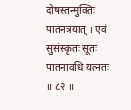दोषस्तन्मुक्तिः पातनत्रयात् । एवं सुसंस्कृतः सूतः पातनावधि यत्नतः ॥ ८२ ॥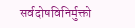सर्वदोषविनिर्मुक्तो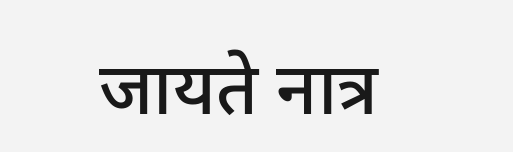जायते नात्र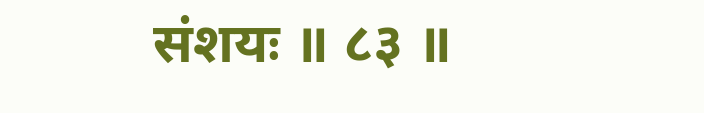संशयः ॥ ८३ ॥